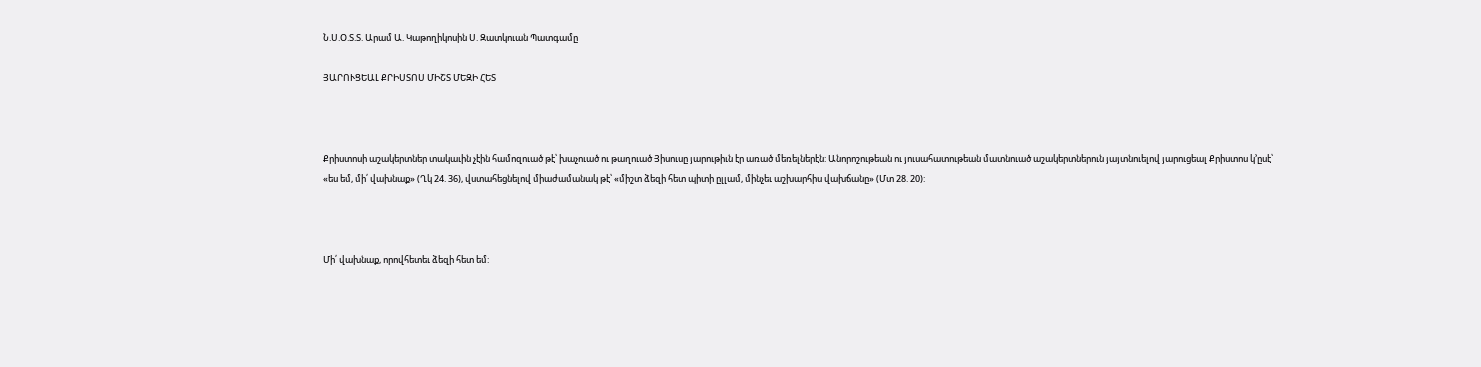Ն.Ս.Օ.Տ.Տ. Արամ Ա. Կաթողիկոսին Ս. Զատկուան Պատգամը

ՅԱՐՈՒՑԵԱԼ ՔՐԻՍՏՈՍ ՄԻՇՏ ՄԵԶԻ ՀԵՏ



Քրիստոսի աշակերտներ տակաւին չէին համոզուած թէ՝ խաչուած ու թաղուած Յիսուսը յարութիւն էր առած մեռելներէն: Անորոշութեան ու յուսահատութեան մատնուած աշակերտներուն յայտնուելով յարուցեալ Քրիստոս կ’ըսէ՝ «ես եմ, մի՛ վախնաք» (Ղկ 24. 36), վստահեցնելով միաժամանակ թէ՝ «միշտ ձեզի հետ պիտի ըլլամ, մինչեւ աշխարհիս վախճանը» (Մտ 28. 20):



Մի՛ վախնաք, որովհետեւ ձեզի հետ եմ: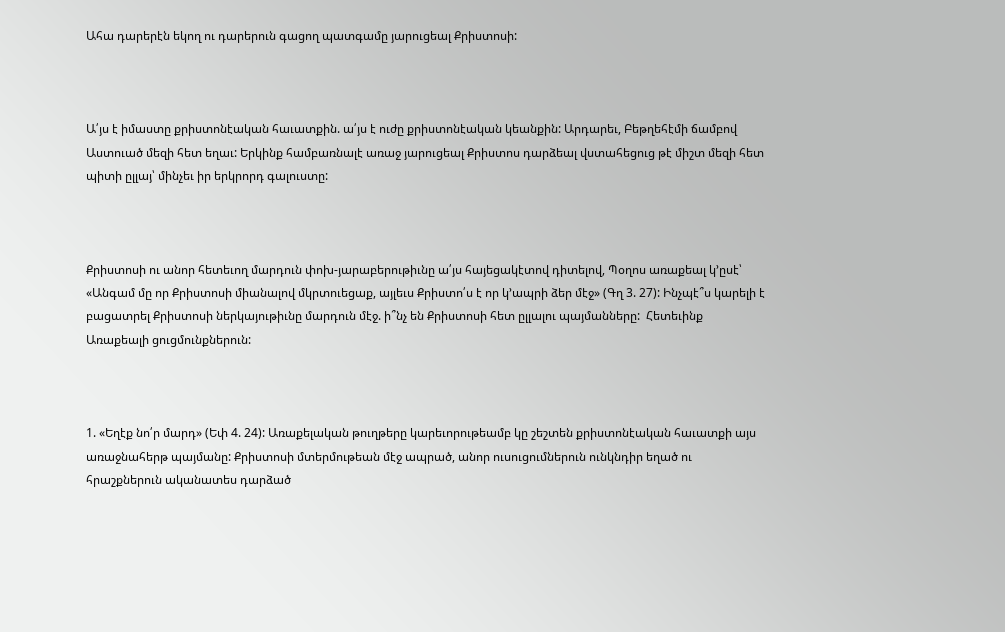Ահա դարերէն եկող ու դարերուն գացող պատգամը յարուցեալ Քրիստոսի:



Ա՛յս է իմաստը քրիստոնէական հաւատքին. ա՛յս է ուժը քրիստոնէական կեանքին: Արդարեւ, Բեթղեհէմի ճամբով Աստուած մեզի հետ եղաւ: Երկինք համբառնալէ առաջ յարուցեալ Քրիստոս դարձեալ վստահեցուց թէ միշտ մեզի հետ պիտի ըլլայ՝ մինչեւ իր երկրորդ գալուստը:



Քրիստոսի ու անոր հետեւող մարդուն փոխ-յարաբերութիւնը ա՛յս հայեցակէտով դիտելով, Պօղոս առաքեալ կ’ըսէ՝ «Անգամ մը որ Քրիստոսի միանալով մկրտուեցաք, այլեւս Քրիստո՛ս է որ կ’ապրի ձեր մէջ» (Գղ 3. 27): Ինչպէ՞ս կարելի է բացատրել Քրիստոսի ներկայութիւնը մարդուն մէջ. ի՞նչ են Քրիստոսի հետ ըլլալու պայմանները:  Հետեւինք Առաքեալի ցուցմունքներուն:



1. «Եղէք նո՛ր մարդ» (Եփ 4. 24): Առաքելական թուղթերը կարեւորութեամբ կը շեշտեն քրիստոնէական հաւատքի այս առաջնահերթ պայմանը: Քրիստոսի մտերմութեան մէջ ապրած, անոր ուսուցումներուն ունկնդիր եղած ու հրաշքներուն ականատես դարձած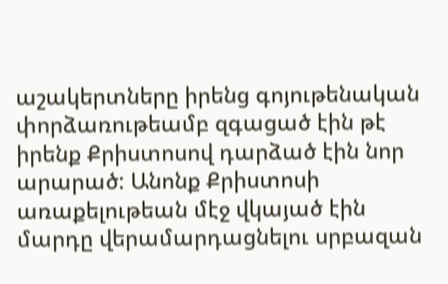աշակերտները իրենց գոյութենական փորձառութեամբ զգացած էին թէ իրենք Քրիստոսով դարձած էին նոր արարած: Անոնք Քրիստոսի առաքելութեան մէջ վկայած էին մարդը վերամարդացնելու սրբազան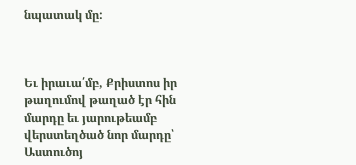նպատակ մը:



Եւ իրաւա՛մբ, Քրիստոս իր թաղումով թաղած էր հին մարդը եւ յարութեամբ վերստեղծած նոր մարդը՝ Աստուծոյ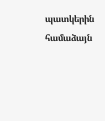պատկերին համաձայն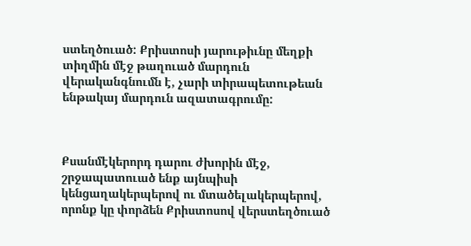ստեղծուած: Քրիստոսի յարութիւնը մեղքի տիղմին մէջ թաղուած մարդուն վերականգնումն է, չարի տիրապետութեան ենթակայ մարդուն ազատագրումը:



Քսանմէկերորդ դարու ժխորին մէջ, շրջապատուած ենք այնպիսի կենցաղակերպերով ու մտածելակերպերով, որոնք կը փորձեն Քրիստոսով վերստեղծուած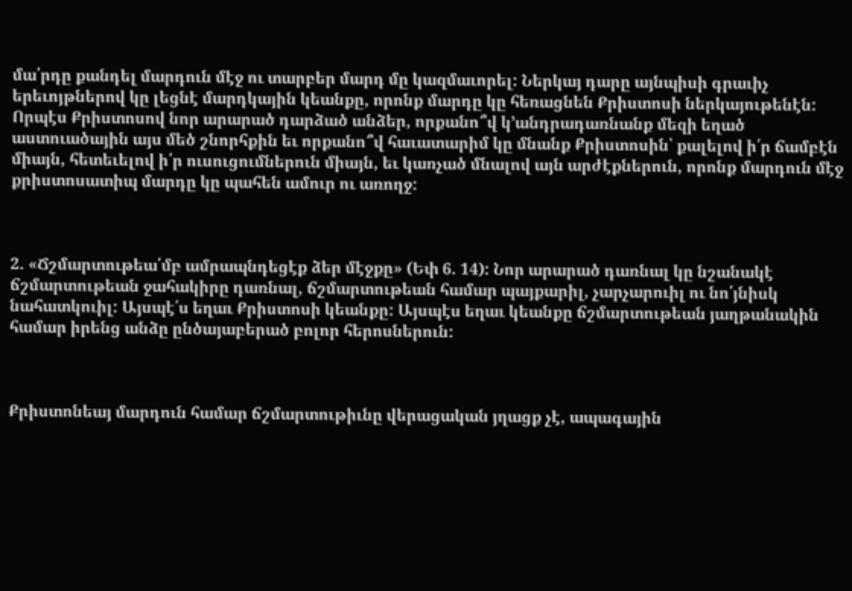մա՛րդը քանդել մարդուն մէջ ու տարբեր մարդ մը կազմաւորել: Ներկայ դարը այնպիսի գրաւիչ երեւոյթներով կը լեցնէ մարդկային կեանքը, որոնք մարդը կը հեռացնեն Քրիստոսի ներկայութենէն: Որպէս Քրիստոսով նոր արարած դարձած անձեր, որքանո՞վ կ’անդրադառնանք մեզի եղած աստուածային այս մեծ շնորհքին եւ որքանո՞վ հաւատարիմ կը մնանք Քրիստոսին՝ քալելով ի՛ր ճամբէն միայն, հետեւելով ի՛ր ուսուցումներուն միայն, եւ կառչած մնալով այն արժէքներուն, որոնք մարդուն մէջ քրիստոսատիպ մարդը կը պահեն ամուր ու առողջ:



2. «Ճշմարտութեա՛մբ ամրապնդեցէք ձեր մէջքը» (Եփ 6. 14): Նոր արարած դառնալ կը նշանակէ ճշմարտութեան ջահակիրը դառնալ, ճշմարտութեան համար պայքարիլ, չարչարուիլ ու նո՛յնիսկ նահատկուիլ: Այսպէ՛ս եղաւ Քրիստոսի կեանքը: Այսպէս եղաւ կեանքը ճշմարտութեան յաղթանակին համար իրենց անձը ընծայաբերած բոլոր հերոսներուն:



Քրիստոնեայ մարդուն համար ճշմարտութիւնը վերացական յղացք չէ, ապագային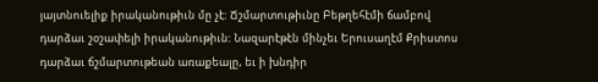յայտնուելիք իրականութիւն մը չէ: Ճշմարտութիւնը Բեթղեհէմի ճամբով դարձաւ շօշափելի իրականութիւն: Նազարէթէն մինչեւ Երուսաղէմ Քրիստոս դարձաւ ճշմարտութեան առաքեալը, եւ ի խնդիր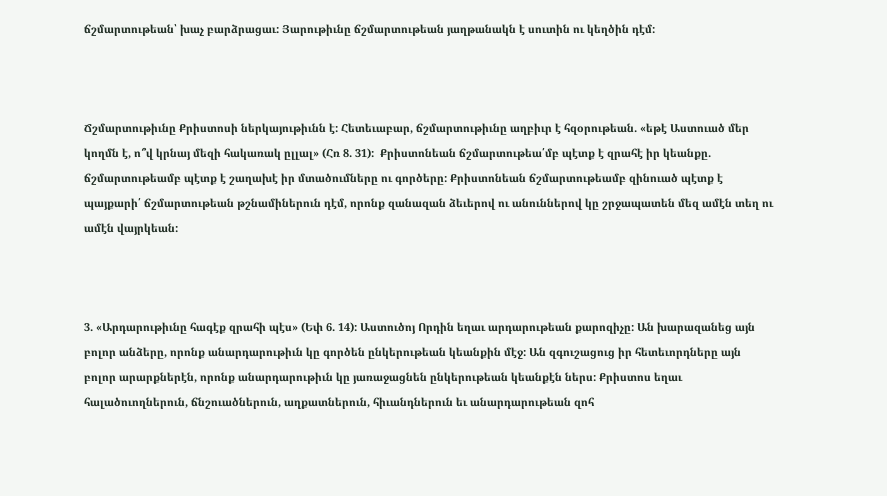ճշմարտութեան՝ խաչ բարձրացաւ: Յարութիւնը ճշմարտութեան յաղթանակն է սուտին ու կեղծին դէմ:



Ճշմարտութիւնը Քրիստոսի ներկայութիւնն է: Հետեւաբար, ճշմարտութիւնը աղբիւր է հզօրութեան. «եթէ Աստուած մեր կողմն է, ո՞վ կրնայ մեզի հակառակ ըլլալ» (Հռ 8. 31):  Քրիստոնեան ճշմարտութեա՛մբ պէտք է զրահէ իր կեանքը. ճշմարտութեամբ պէտք է շաղախէ իր մտածումները ու գործերը: Քրիստոնեան ճշմարտութեամբ զինուած պէտք է պայքարի՛ ճշմարտութեան թշնամիներուն դէմ, որոնք զանազան ձեւերով ու անուններով կը շրջապատեն մեզ ամէն տեղ ու ամէն վայրկեան:



3. «Արդարութիւնը հագէք զրահի պէս» (Եփ 6. 14): Աստուծոյ Որդին եղաւ արդարութեան քարոզիչը: Ան խարազանեց այն բոլոր անձերը, որոնք անարդարութիւն կը գործեն ընկերութեան կեանքին մէջ: Ան զգուշացուց իր հետեւորդները այն բոլոր արարքներէն, որոնք անարդարութիւն կը յառաջացնեն ընկերութեան կեանքէն ներս: Քրիստոս եղաւ հալածուողներուն, ճնշուածներուն, աղքատներուն, հիւանդներուն եւ անարդարութեան զոհ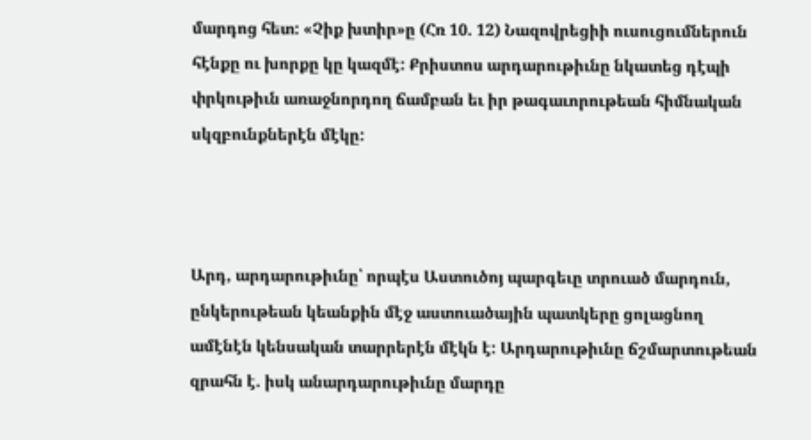մարդոց հետ: «Չիք խտիր»ը (Հռ 10. 12) Նազովրեցիի ուսուցումներուն հէնքը ու խորքը կը կազմէ: Քրիստոս արդարութիւնը նկատեց դէպի փրկութիւն առաջնորդող ճամբան եւ իր թագաւորութեան հիմնական սկզբունքներէն մէկը:



Արդ, արդարութիւնը՝ որպէս Աստուծոյ պարգեւը տրուած մարդուն, ընկերութեան կեանքին մէջ աստուածային պատկերը ցոլացնող ամէնէն կենսական տարրերէն մէկն է: Արդարութիւնը ճշմարտութեան զրահն է. իսկ անարդարութիւնը մարդը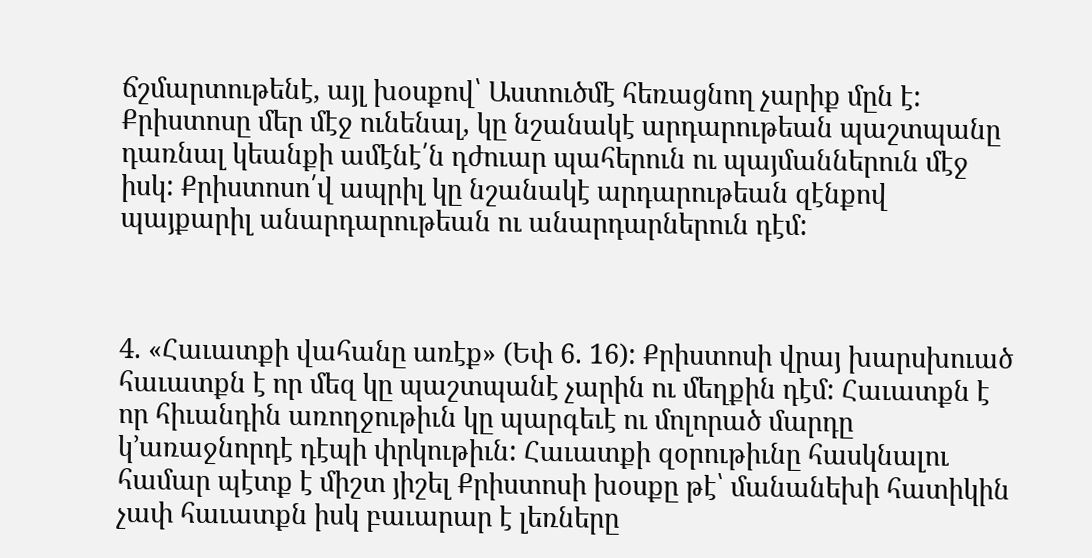ճշմարտութենէ, այլ խօսքով՝ Աստուծմէ հեռացնող չարիք մըն է: Քրիստոսը մեր մէջ ունենալ, կը նշանակէ արդարութեան պաշտպանը դառնալ կեանքի ամէնէ՛ն դժուար պահերուն ու պայմաններուն մէջ իսկ: Քրիստոսո՛վ ապրիլ կը նշանակէ արդարութեան զէնքով պայքարիլ անարդարութեան ու անարդարներուն դէմ:



4. «Հաւատքի վահանը առէք» (Եփ 6. 16): Քրիստոսի վրայ խարսխուած հաւատքն է որ մեզ կը պաշտպանէ չարին ու մեղքին դէմ: Հաւատքն է որ հիւանդին առողջութիւն կը պարգեւէ ու մոլորած մարդը կ’առաջնորդէ դէպի փրկութիւն: Հաւատքի զօրութիւնը հասկնալու համար պէտք է միշտ յիշել Քրիստոսի խօսքը թէ՝ մանանեխի հատիկին չափ հաւատքն իսկ բաւարար է լեռները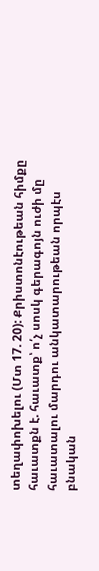տեղափոխելու (Մտ 17. 20): Քրիստոնէութեան հիմքը հաւատքն է. հաւատք՝ ո՛չ սոսկ գերագոյն ուժի մը հաւատալու մարդու անկատարութեան որպէս բնական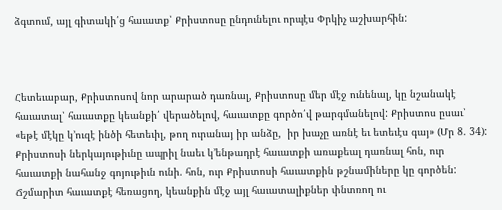ձգտում, այլ գիտակի՛ց հաւատք՝ Քրիստոսը ընդունելու որպէս Փրկիչ աշխարհին:



Հետեւաբար, Քրիստոսով նոր արարած դառնալ, Քրիստոսը մեր մէջ ունենալ, կը նշանակէ հաւատալ՝ հաւատքը կեանքի՛ վերածելով, հաւատքը գործո՛վ թարգմանելով: Քրիստոս ըսաւ՝ «եթէ մէկը կ’ուզէ ինծի հետեւիլ, թող ուրանայ իր անձը,  իր խաչը առնէ եւ ետեւէս գայ» (Մր 8. 34): Քրիստոսի ներկայութիւնը ապրիլ նաեւ կ’ենթադրէ հաւատքի առաքեալ դառնալ հոն, ուր հաւատքի նահանջ գոյութիւն ունի. հոն, ուր Քրիստոսի հաւատքին թշնամիները կը գործեն: Ճշմարիտ հաւատքէ հեռացող, կեանքին մէջ այլ հաւատալիքներ փնտռող ու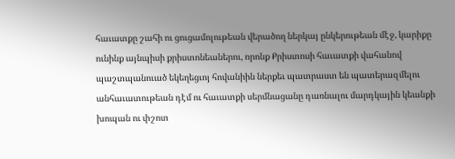հաւատքը շահի ու ցուցամոլութեան վերածող ներկայ ընկերութեան մէջ, կարիքը ունինք այնպիսի քրիստոնեաներու, որոնք Քրիստոսի հաւատքի վահանով պաշտպանուած եկեղեցւոյ հովանիին ներքեւ պատրաստ են պատերազմելու անհաւատութեան դէմ ու հաւատքի սերմնացանը դառնալու մարդկային կեանքի խոպան ու փշոտ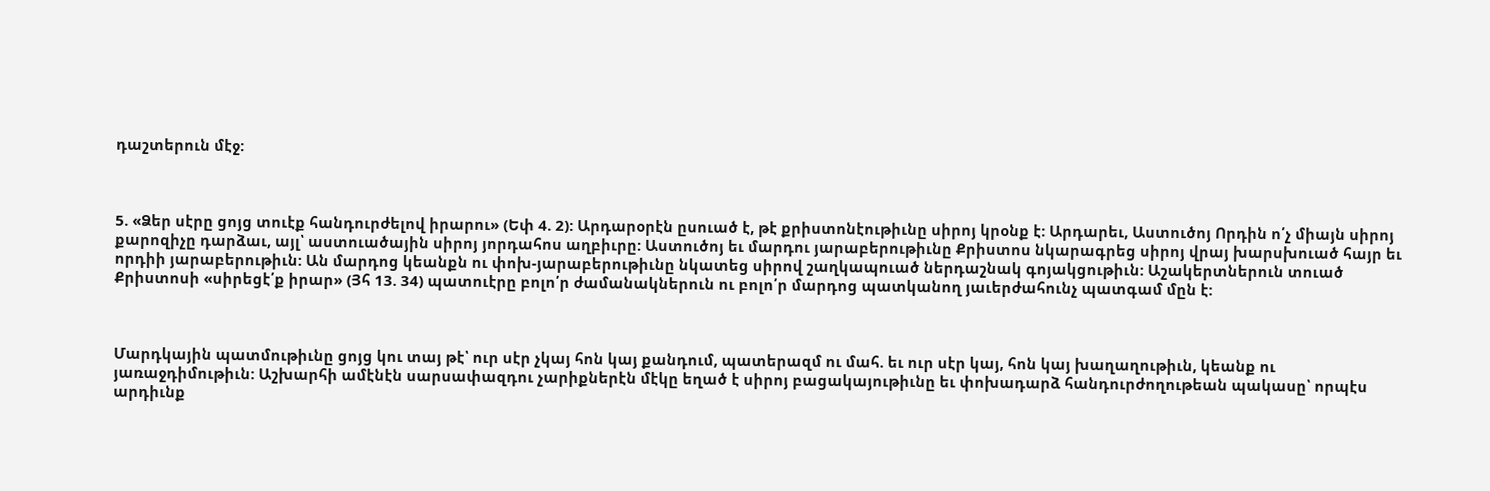դաշտերուն մէջ:



5. «Ձեր սէրը ցոյց տուէք հանդուրժելով իրարու» (Եփ 4. 2): Արդարօրէն ըսուած է, թէ քրիստոնէութիւնը սիրոյ կրօնք է: Արդարեւ, Աստուծոյ Որդին ո՛չ միայն սիրոյ քարոզիչը դարձաւ, այլ՝ աստուածային սիրոյ յորդահոս աղբիւրը: Աստուծոյ եւ մարդու յարաբերութիւնը Քրիստոս նկարագրեց սիրոյ վրայ խարսխուած հայր եւ որդիի յարաբերութիւն: Ան մարդոց կեանքն ու փոխ-յարաբերութիւնը նկատեց սիրով շաղկապուած ներդաշնակ գոյակցութիւն: Աշակերտներուն տուած Քրիստոսի «սիրեցէ՛ք իրար» (Յհ 13. 34) պատուէրը բոլո՛ր ժամանակներուն ու բոլո՛ր մարդոց պատկանող յաւերժահունչ պատգամ մըն է:



Մարդկային պատմութիւնը ցոյց կու տայ թէ՝ ուր սէր չկայ հոն կայ քանդում, պատերազմ ու մահ. եւ ուր սէր կայ, հոն կայ խաղաղութիւն, կեանք ու յառաջդիմութիւն: Աշխարհի ամէնէն սարսափազդու չարիքներէն մէկը եղած է սիրոյ բացակայութիւնը եւ փոխադարձ հանդուրժողութեան պակասը՝ որպէս արդիւնք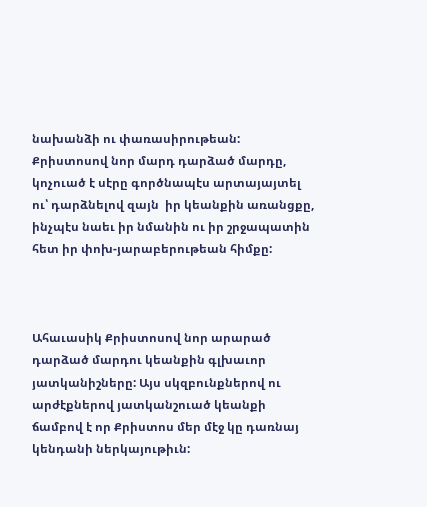նախանձի ու փառասիրութեան: Քրիստոսով նոր մարդ դարձած մարդը, կոչուած է սէրը գործնապէս արտայայտել ու՝ դարձնելով զայն  իր կեանքին առանցքը, ինչպէս նաեւ իր նմանին ու իր շրջապատին հետ իր փոխ-յարաբերութեան հիմքը:



Ահաւասիկ Քրիստոսով նոր արարած դարձած մարդու կեանքին գլխաւոր յատկանիշները: Այս սկզբունքներով ու արժէքներով յատկանշուած կեանքի ճամբով է որ Քրիստոս մեր մէջ կը դառնայ կենդանի ներկայութիւն: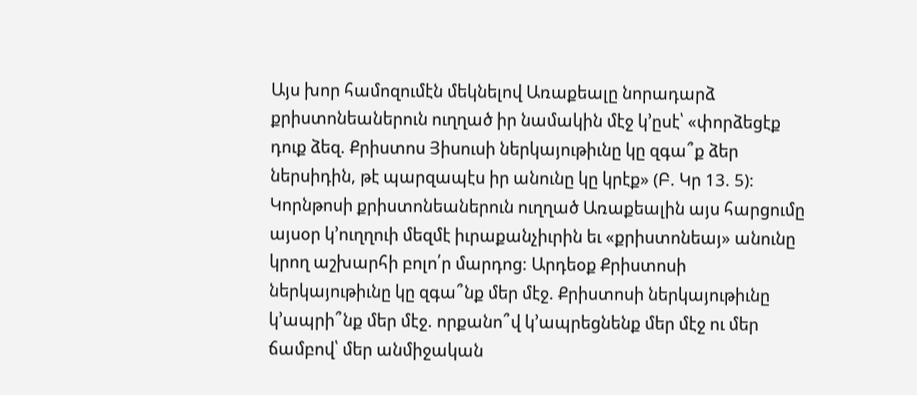Այս խոր համոզումէն մեկնելով Առաքեալը նորադարձ քրիստոնեաներուն ուղղած իր նամակին մէջ կ’ըսէ՝ «փորձեցէք դուք ձեզ. Քրիստոս Յիսուսի ներկայութիւնը կը զգա՞ք ձեր ներսիդին, թէ պարզապէս իր անունը կը կրէք» (Բ. Կր 13. 5): Կորնթոսի քրիստոնեաներուն ուղղած Առաքեալին այս հարցումը այսօր կ’ուղղուի մեզմէ իւրաքանչիւրին եւ «քրիստոնեայ» անունը կրող աշխարհի բոլո՛ր մարդոց: Արդեօք Քրիստոսի ներկայութիւնը կը զգա՞նք մեր մէջ. Քրիստոսի ներկայութիւնը կ’ապրի՞նք մեր մէջ. որքանո՞վ կ’ապրեցնենք մեր մէջ ու մեր ճամբով՝ մեր անմիջական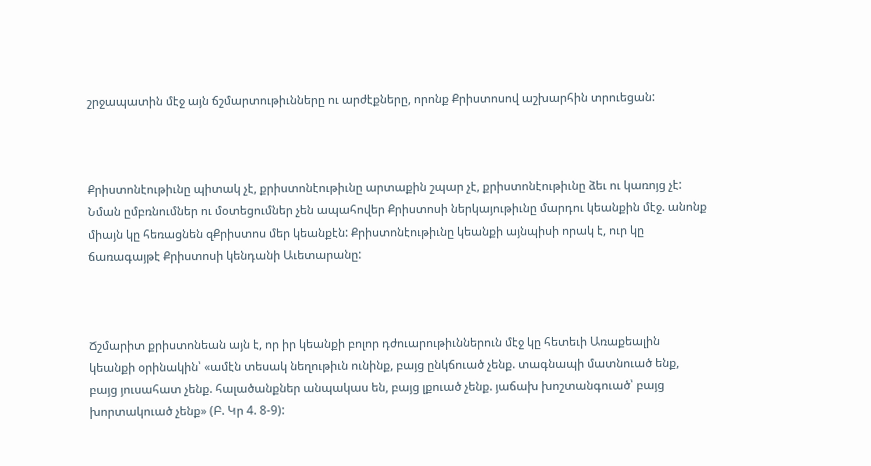շրջապատին մէջ այն ճշմարտութիւնները ու արժէքները, որոնք Քրիստոսով աշխարհին տրուեցան:



Քրիստոնէութիւնը պիտակ չէ, քրիստոնէութիւնը արտաքին շպար չէ, քրիստոնէութիւնը ձեւ ու կառոյց չէ: Նման ըմբռնումներ ու մօտեցումներ չեն ապահովեր Քրիստոսի ներկայութիւնը մարդու կեանքին մէջ. անոնք միայն կը հեռացնեն զՔրիստոս մեր կեանքէն: Քրիստոնէութիւնը կեանքի այնպիսի որակ է, ուր կը ճառագայթէ Քրիստոսի կենդանի Աւետարանը:



Ճշմարիտ քրիստոնեան այն է, որ իր կեանքի բոլոր դժուարութիւններուն մէջ կը հետեւի Առաքեալին կեանքի օրինակին՝ «ամէն տեսակ նեղութիւն ունինք, բայց ընկճուած չենք. տագնապի մատնուած ենք, բայց յուսահատ չենք. հալածանքներ անպակաս են, բայց լքուած չենք. յաճախ խոշտանգուած՝ բայց խորտակուած չենք» (Բ. Կր 4. 8-9):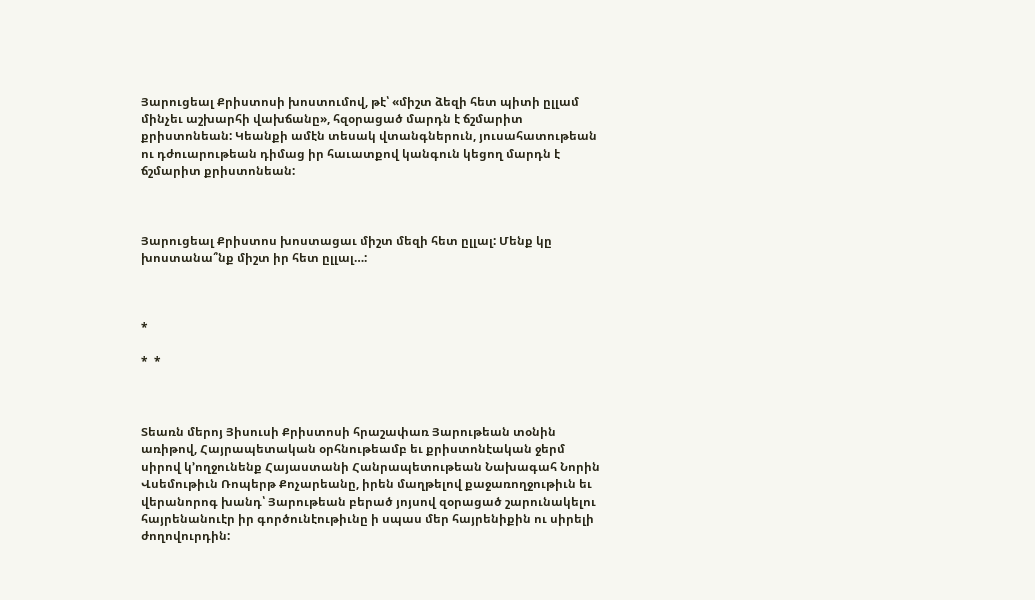Յարուցեալ Քրիստոսի խոստումով, թէ՝ «միշտ ձեզի հետ պիտի ըլլամ մինչեւ աշխարհի վախճանը», հզօրացած մարդն է ճշմարիտ քրիստոնեան: Կեանքի ամէն տեսակ վտանգներուն, յուսահատութեան ու դժուարութեան դիմաց իր հաւատքով կանգուն կեցող մարդն է ճշմարիտ քրիստոնեան:



Յարուցեալ Քրիստոս խոստացաւ միշտ մեզի հետ ըլլալ: Մենք կը խոստանա՞նք միշտ իր հետ ըլլալ…:



*

*  *



Տեառն մերոյ Յիսուսի Քրիստոսի հրաշափառ Յարութեան տօնին առիթով, Հայրապետական օրհնութեամբ եւ քրիստոնէական ջերմ սիրով կ’ողջունենք Հայաստանի Հանրապետութեան Նախագահ Նորին Վսեմութիւն Ռոպերթ Քոչարեանը, իրեն մաղթելով քաջառողջութիւն եւ վերանորոգ խանդ՝ Յարութեան բերած յոյսով զօրացած շարունակելու հայրենանուէր իր գործունէութիւնը ի սպաս մեր հայրենիքին ու սիրելի ժողովուրդին: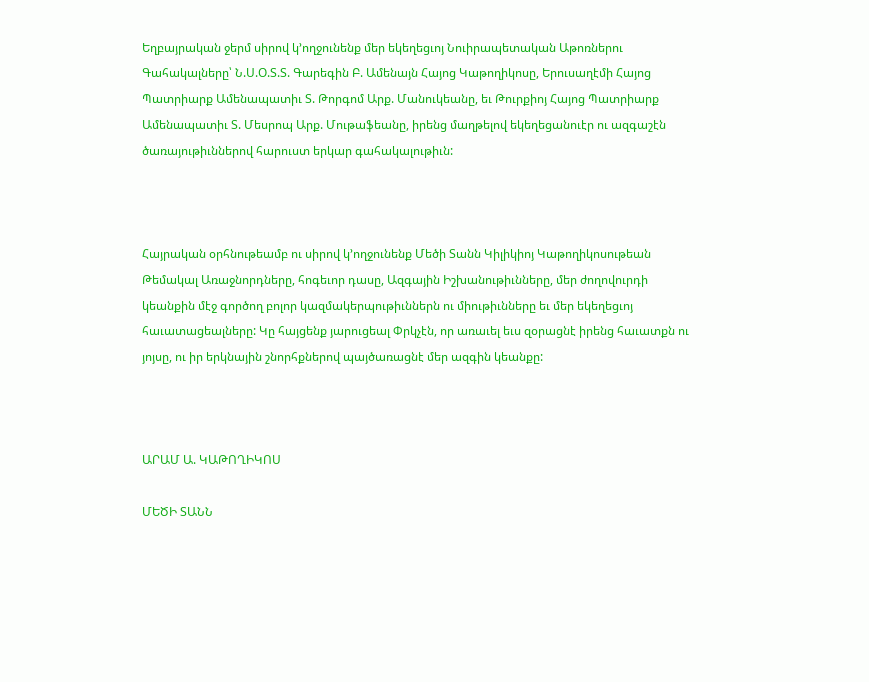Եղբայրական ջերմ սիրով կ’ողջունենք մեր եկեղեցւոյ Նուիրապետական Աթոռներու Գահակալները՝ Ն.Ս.Օ.Տ.Տ. Գարեգին Բ. Ամենայն Հայոց Կաթողիկոսը, Երուսաղէմի Հայոց Պատրիարք Ամենապատիւ Տ. Թորգոմ Արք. Մանուկեանը, եւ Թուրքիոյ Հայոց Պատրիարք Ամենապատիւ Տ. Մեսրոպ Արք. Մութաֆեանը, իրենց մաղթելով եկեղեցանուէր ու ազգաշէն ծառայութիւններով հարուստ երկար գահակալութիւն:



Հայրական օրհնութեամբ ու սիրով կ’ողջունենք Մեծի Տանն Կիլիկիոյ Կաթողիկոսութեան Թեմակալ Առաջնորդները, հոգեւոր դասը, Ազգային Իշխանութիւնները, մեր ժողովուրդի կեանքին մէջ գործող բոլոր կազմակերպութիւններն ու միութիւնները եւ մեր եկեղեցւոյ հաւատացեալները: Կը հայցենք յարուցեալ Փրկչէն, որ առաւել եւս զօրացնէ իրենց հաւատքն ու յոյսը, ու իր երկնային շնորհքներով պայծառացնէ մեր ազգին կեանքը:



ԱՐԱՄ Ա. ԿԱԹՈՂԻԿՈՍ

ՄԵԾԻ ՏԱՆՆ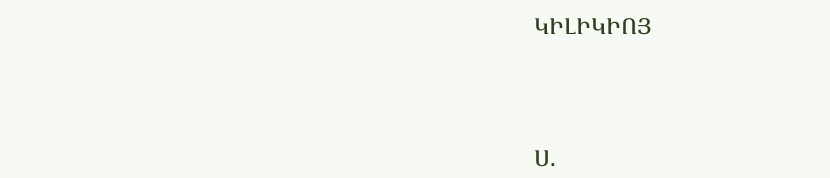ԿԻԼԻԿԻՈՅ



Ս.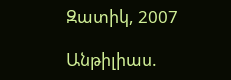Զատիկ, 2007

Անթիլիաս.